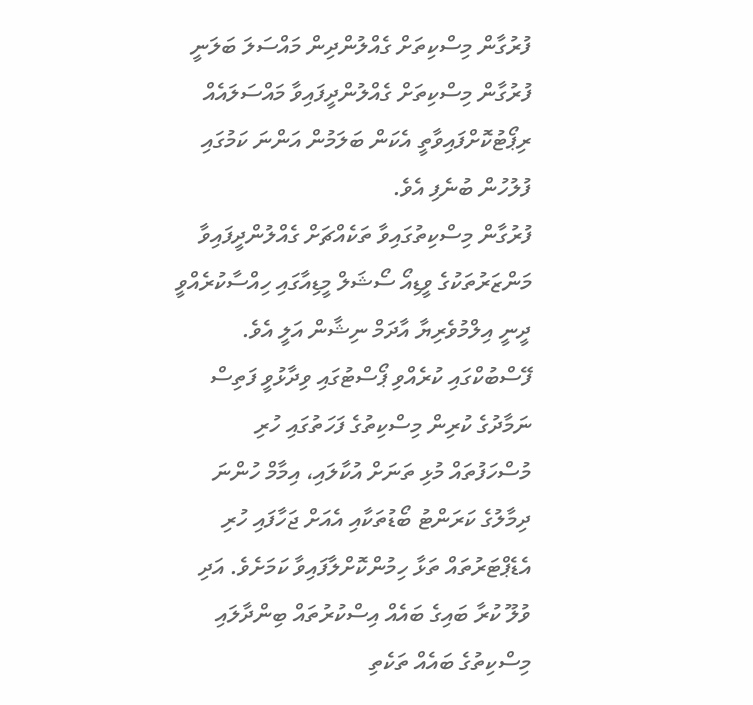ފުރުގާން މިސްކިތަށް ގެއްލުންދިން މައްސަލަ ބަލަނީ
ފުރުގާން މިސްކިތަށް ގެއްލުންދީފައިވާ މައްސަލައެއް ރިޕޯޓުކޮށްފައިވާތީ އެކަން ބަލަމުން އަންނަ ކަމުގައި ފުލުހުން ބުނެފި އެވެ.
ފުރުގާން މިސްކިތުގައިވާ ތަކެއްޗަށް ގެއްލުންދީފައިވާ މަންޒަރުތަކުގެ ވީޑިއޯ ސޯޝަލް މީޑިއާގައި ހިއްސާކުރެއްވީ ދީނީ އިލްމުވެރިޔާ އާދަމް ނިޝާން އަލީ އެވެ. ފޭސްބުކްގައި ކުރެއްވި ޕޯސްޓުގައި ވިދާޅުވީ ފަތިސް ނަމާދުގެ ކުރިން މިސްކިތުގެ ފަހަތުގައި ހުރި މުސްހަފުތައް މުޅި ތަނަށް އުކާލައި، އިމާމް ހުންނަ ދިމާލުގެ ކަރަންޓު ބޯޑުތަކާއި އެއަށް ޖަހާފައި ހުރި އެޑެޕްޓަރުތައް ތަޅާ ހިމުންކޮށްލާފައިވާ ކަމަށެވެ. އަދި ވުލޫ ކުރާ ބައިގެ ބައެއް އިސްކުރުތައް ބިންދާލައި މިސްކިތުގެ ބައެއް ތަކެތި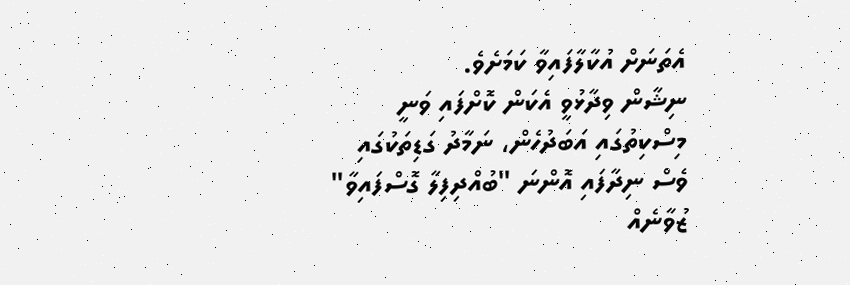އެތަނަށް އުކާލާފައިވާ ކަމަށެވެ.
ނިޝާން ވިދާޅުވީ އެކަން ކޮށްފައި ވަނީ މިސްކިތުގައި އަބަދުހެން، ނަމާދު ގަޑިތަކުގައި ވެސް ނިދާފައި އޮންނަ "ބުއްދިފިލާ ގޮސްފައިވާ" ޒުވާނެއް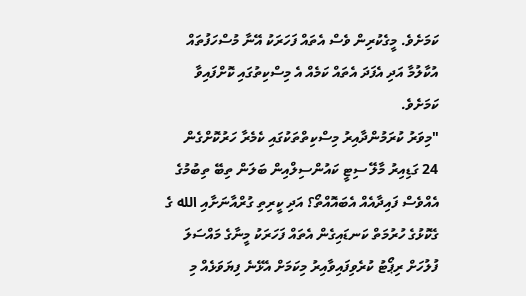ކަމަށެވެ. މީގެކުރިން ވެސް އެތައް ފަހަރަކު އޭނާ މުސްހަފުތައް އުކާލުމާ އަދި އެފަދަ އެތައް ކަމެއް އެ މިސްކިތުގައި ކޮށްފައިވާ ކަމަށެވެ.
"މިވަރު ކުރަމުންދާއިރު މިސްކިތްތަކުގައި ކެމެރާ ހަރުކޮށްގެން 24 ގަޑިއިރު މާލޭ ސިޓީ ކައުންސިލްއިން ބަލަން ތިބޭ ތިބުމުގެ އެއްވެސް ފައިދާއެއް އެބައޮއްތޯ؟ އަދި ކީރިތި ގުރްއާނަށާއި الله ގެ ގެކޮޅުގެ ހުރުމަތް ކަނޑައިގެން އެތައް ފަހަރަކު މީނާގެ މައްސަލަ ފުލުހަށް ރިޕޯޓު ކުރެވިފައިވާއިރު މިކަމަށް އެޅޭނެ ފިޔަވަޅެއް މި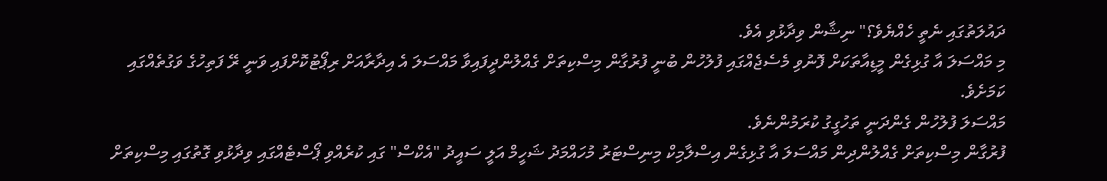ދައުލަތުގައި ނެތީ ހެއްޔެވެ؟" ނިޝާން ވިދާޅުވި އެވެ.
މި މައްސަލަ އާ ގުޅިގެން މީޑިއާތަކަށް ފޮނުވި މެސެޖެއްގައި ފުލުހުން ބުނީ ފުރުގާން މިސްކިތަށް ގެއްލުންދީފައިވާ މައްސަލަ އެ އިދާރާއަށް ރިޕޯޓުކޮށްފައި ވަނީ ރޭ ފަތިހުގެ ވަގުތެއްގައި ކަމަށެވެ.
މައްސަލަ ފުލުހުން ގެންދަނީ ތަހުގީގު ކުރަމުންނެވެ.
ފުރުގާން މިސްކިތަށް ގެއްލުންދިން މައްސަލަ އާ ގުޅިގެން އިސްލާމިކް މިނިސްޓަރު މުހައްމަދު ޝަހީމް އަލީ ސައީދު "އެކްސް" ގައި ކުރެއްވި ޕޯސްޓެއްގައި ވިދާޅުވި ގޮތުގައި މިސްކިތަށް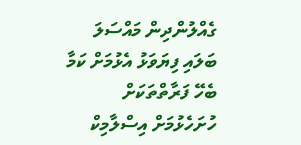ގެއްލުންދިން މައްސަލަ ބަލައި ފިޔަވަޅު އެޅުމަށް ކަމާ ބެހޭ ފަރާތްތަކަށް ހުށަހެޅުމަށް އިސްލާމިކް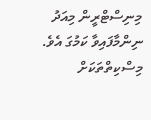މިނިސްޓްރީން މިއަދު ނިންމާފައިވާ ކަމުގަ އެވެ.
މިސްކިތްތަކަށް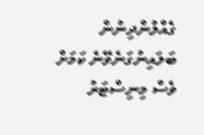ގެއްލުންދިނުން ބަލައިނުގަނެވޭނެ ކަމަށް ވެސް މިނިސްޓަރު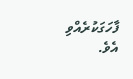ފާހަގަކުރެއްވި އެވެ.